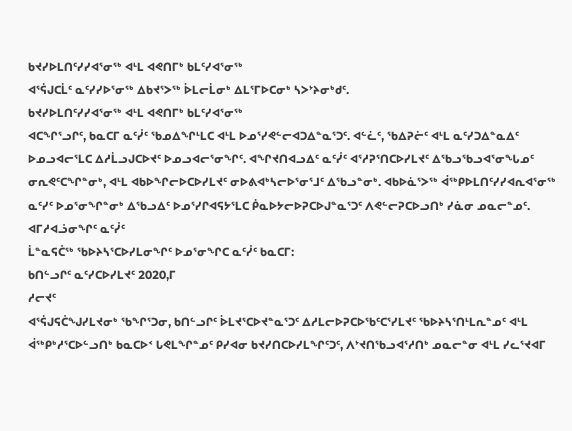ᑲᔪᓯᐅᒪᑎᑦᓯᓯᐊᕐᓂᖅ ᐊᒻᒪ ᐊᕙᑎᒥᒃ ᑲᒪᑦᓯᐊᕐᓂᖅ
ᐊᕐᕌᒍᑕᒫᑦ ᓇᑦᓯᓯᐅᕐᓂᖅ ᐃᑲᔪᕐᐳᖅ ᐆᒪᓕᒫᓂᒃ ᐃᒪᕐᒥᐅᑕᓂᒃ ᓴᐳᔾᔨᓂᒃᑯᑦ.
ᑲᔪᓯᐅᒪᑎᑦᓯᓯᐊᕐᓂᖅ ᐊᒻᒪ ᐊᕙᑎᒥᒃ ᑲᒪᑦᓯᐊᕐᓂᖅ
ᐊᑕᖏᕐᓗᒋᑦ, ᑲᓇᑕᒥ ᓇᑦᓰᑦ ᖃᓄᐃᖏᒻᒪᑕ ᐊᒻᒪ ᐅᓄᕐᓯᕙᓪᓕᐊᑐᐃᓐᓇᕐᑐᑦ. ᐊᓪᓛᑦ, ᖃᐃᕈᓖᑦ ᐊᒻᒪ ᓇᑦᓯᑐᐃᓐᓇᐃᑦ ᐅᓄᓗᐊᓕᕐᒪᑕ ᐃᓱᒫᓗᒍᑕᐅᔪᑦ ᐅᓄᓗᐊᓕᕐᓂᖏᑦ. ᐊᖏᔪᑎᐊᓗᐃᑦ ᓇᑦᓰᑦ ᐊᕐᓱᕈᕐᑎᑕᐅᓯᒪᔪᑦ ᐃᖃᓗᖃᓗᐊᕐᓂᖓᓄᑦ ᓂᕆᕙᑦᑕᖏᓐᓂᒃ, ᐊᒻᒪ ᐊᑲᐅᖏᓕᐅᑕᐅᓯᒪᔪᑦ ᓂᐅᕕᐊᒃᓴᓕᐅᕐᓂᕐᒧᑦ ᐃᖃᓗᓐᓂᒃ. ᐊᑲᐅᓈᕐᐳᖅ ᐋᖅᑭᐅᒪᑎᑦᓯᓯᐊᕆᐊᕐᓂᖅ ᓇᑦᓯᑦ ᐅᓄᕐᓂᖏᓐᓂᒃ ᐃᖃᓗᐃᑦ ᐅᓄᕐᓯᒋᐊᕋᔭᕐᒪᑕ ᑮᓇᐅᔭᓕᐅᕈᑕᐅᒍᓐᓇᕐᑐᑦ ᐱᕙᓪᓕᕈᑕᐅᓗᑎᒃ ᓯᓈᓂ ᓄᓇᓕᓐᓄᑦ.
ᐊᒥᓱᐊᓘᓂᖏᑦ ᓇᑦᓰᑦ
ᒫᓐᓇᕋᑖᖅ ᖃᐅᔨᓴᕐᑕᐅᓯᒪᓂᖏᑦ ᐅᓄᕐᓂᖏᑕ ᓇᑦᓰᑦ ᑲᓇᑕᒥ:
ᑲᑎᓪᓗᒋᑦ ᓇᑦᓯᑕᐅᓯᒪᔪᑦ 2020,ᒥ
ᓱᓕᔪᑦ
ᐊᕐᕌᒍᕋᑖᖑᓯᒪᔪᓂᒃ ᖃᖏᕐᑐᓂ, ᑲᑎᓪᓗᒋᑦ ᐆᒪᔪᕐᑕᐅᔪᓐᓇᕐᑐᑦ ᐃᓱᒪᓕᐅᕈᑕᐅᖃᑦᑕᕐᓯᒪᔪᑦ ᖃᐅᔨᓴᕐᑎᒻᒪᕆᓐᓄᑦ ᐊᒻᒪ ᐋᖅᑭᒃᓱᕐᑕᐅᓪᓗᑎᒃ ᑲᓇᑕᐅᑉ ᒐᕙᒪᖏᓐᓄᑦ ᑭᓯᐊᓂ ᑲᔪᓯᑎᑕᐅᓯᒪᖏᑦᑐᑦ, ᐱᔾᔪᑎᖃᓗᐊᕐᓱᑎᒃ ᓄᓇᓕᓐᓂ ᐊᒻᒪ ᓯᓚᕐᔪᐊᒥ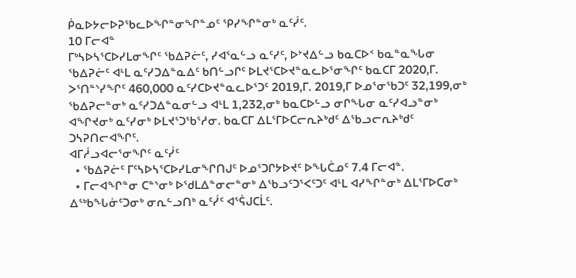ᑮᓇᐅᔭᓕᐅᕈᖃᓚᐅᖏᓐᓂᖏᓐᓄᑦ ᕿᓯᖏᓐᓂᒃ ᓇᑦᓰᑦ.
10 ᒥᓕᐊᓐ
ᒥᒃᓴᐅᓴᕐᑕᐅᓯᒪᓂᖏᑦ ᖃᐃᕈᓖᑦ, ᓯᐊᕐᓇᓪᓗ ᓇᑦᓯᑦ, ᐅᔾᔪᐃᓪᓗ ᑲᓇᑕᐅᑉ ᑲᓇᓐᓇᖓᓂ
ᖃᐃᕈᓖᑦ ᐊᒻᒪ ᓇᑦᓯᑐᐃᓐᓇᐃᑦ ᑲᑎᓪᓗᒋᑦ ᐅᒪᔪᕐᑕᐅᔪᓐᓇᓚᐅᕐᓂᖏᑦ ᑲᓇᑕᒥ 2020,ᒥ.
ᐳᕐᑎᓐᔅᓯᖏᑦ 460,000 ᓇᑦᓯᑕᐅᔪᓐᓇᓚᐅᕐᑐᑦ 2019,ᒥ. 2019,ᒥ ᐅᓄᕐᓂᖃᑐᑦ 32,199,ᓂᒃ ᖃᐃᕈᓕᓐᓂᒃ ᓇᑦᓯᑐᐃᓐᓇᓂᓪᓗ ᐊᒻᒪ 1,232,ᓂᒃ ᑲᓇᑕᐅᓪᓗ ᓂᒋᖓᓂ ᓇᑦᓯᐊᓗᓐᓂᒃ ᐊᖏᔪᓂᒃ ᓇᑦᓯᓂᒃ ᐅᒪᔪᕐᑐᖃᕐᓱᓂ. ᑲᓇᑕᒥ ᐃᒪᕐᒥᐅᑕᓕᕆᔨᒃᑯᑦ ᐃᖃᓗᓕᕆᔨᒃᑯᑦ ᑐᓴᕈᑎᓕᐊᖏᑦ.
ᐊᒥᓲᓗᐊᓕᕐᓂᖏᑦ ᓇᑦᓰᑦ
  • ᖃᐃᕈᓖᑦ ᒥᑦᓴᐅᓴᕐᑕᐅᓯᒪᓂᖏᑎᒍᑦ ᐅᓄᕐᑐᒋᔭᐅᔪᑦ ᐅᖓᑖᓄᑦ 7.4 ᒥᓕᐊᓐ.
  • ᒥᓕᐊᖏᓐᓂ ᑕᓐᔅᓂᒃ ᐅᖁᒪᐃᓐᓂᓕᓐᓂᒃ ᐃᖃᓗᑦᑐᕐᐸᑦᑐᑦ ᐊᒻᒪ ᐊᓯᖏᓐᓂᒃ ᐃᒪᕐᒥᐅᑕᓂᒃ ᐃᖅᑲᖓᓃᑦᑐᓂᒃ ᓂᕆᓪᓗᑎᒃ ᓇᑦᓰᑦ ᐊᕐᕌᒍᑕᒫᑦ.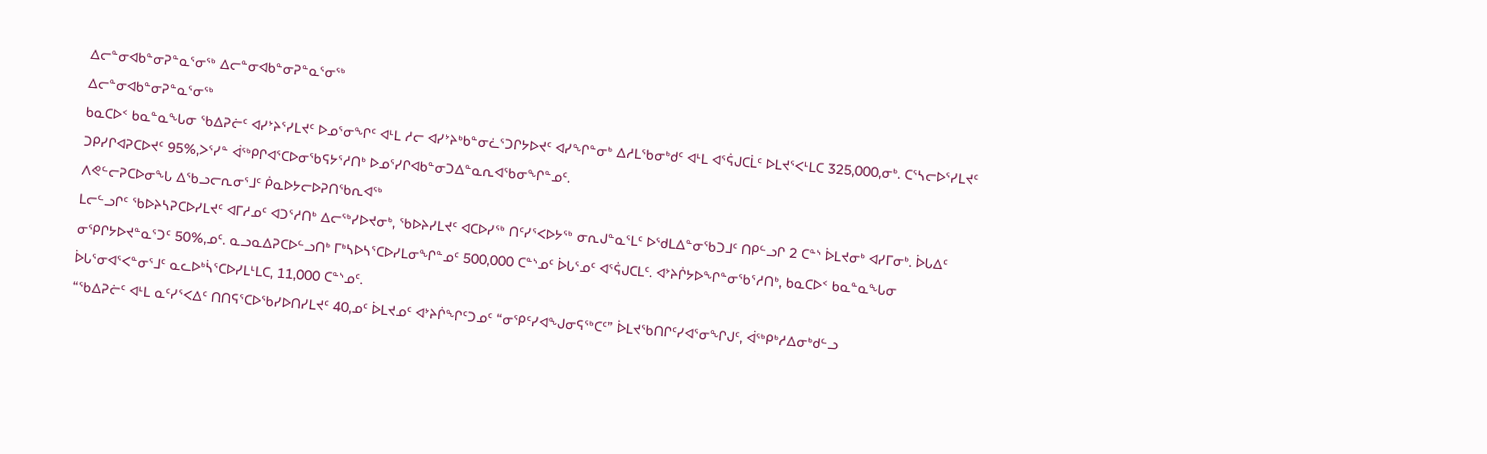ᐃᓕᓐᓂᐊᑲᓐᓂᕈᓐᓇᕐᓂᖅ ᐃᓕᓐᓂᐊᑲᓐᓂᕈᓐᓇᕐᓂᖅ
ᐃᓕᓐᓂᐊᑲᓐᓂᕈᓐᓇᕐᓂᖅ
ᑲᓇᑕᐅᑉ ᑲᓇᓐᓇᖓᓂ ᖃᐃᕈᓖᑦ ᐊᓯᔾᔨᕐᓯᒪᔪᑦ ᐅᓄᕐᓂᖏᑦ ᐊᒻᒪ ᓱᓕ ᐊᓯᔾᔨᒃᑲᓐᓂᓛᕐᑐᒋᔭᐅᔪᑦ ᐊᓯᖏᓐᓂᒃ ᐃᓱᒪᖃᓂᒃᑯᑦ ᐊᒻᒪ ᐊᕐᕌᒍᑕᒫᑦ ᐅᒪᔪᕐᐸᒻᒪᑕ 325,000,ᓂᒃ. ᑕᕐᓴᓕᐅᕐᓯᒪᔪᑦ ᑐᑭᓯᒋᐊᕈᑕᐅᔪᑦ 95%,ᐳᕐᓯᓐ ᐋᖅᑭᒋᐊᕐᑕᐅᓂᖃᕋᔭᕐᓱᑎᒃ ᐅᓄᕐᓯᒋᐊᑲᓐᓂᑐᐃᓐᓇᕆᐊᖃᓂᖏᓐᓄᑦ.
ᐱᕙᓪᓕᕈᑕᐅᓂᖓ ᐃᖃᓗᓕᕆᓂᕐᒧᑦ ᑮᓇᐅᔭᓕᐅᕈᑎᖃᕆᐊᖅ
ᒪᓕᓪᓗᒋᑦ ᖃᐅᔨᓴᕈᑕᐅᓯᒪᔪᑦ ᐊᒥᓱᓄᑦ ᐊᑐᕐᓱᑎᒃ ᐃᓕᖅᓯᐅᔪᓂᒃ, ᖃᐅᔨᓯᒪᔪᑦ ᐊᑕᐅᓯᖅ ᑎᑦᓯᕐᐸᐅᔭᖅ ᓂᕆᒍᓐᓇᕐᒪᑦ ᐅᖁᒪᐃᓐᓂᖃᑐᒧᑦ ᑎᑭᓪᓗᒋ 2 ᑕᓐᔅ ᐆᒪᔪᓂᒃ ᐊᓯᒥᓂᒃ. ᐆᒐᐃᑦ ᓂᕿᒋᔭᐅᔪᓐᓇᕐᑐᑦ 50%,ᓄᑦ. ᓇᓗᓇᐃᕈᑕᐅᓪᓗᑎᒃ ᒥᒃᓴᐅᓴᕐᑕᐅᓯᒪᓂᖏᓐᓄᑦ 500,000 ᑕᓐᔅᓄᑦ ᐆᒐᕐᓄᑦ ᐊᕐᕌᒍᑕᒪᑦ. ᐊᔾᔨᒌᔭᐅᖏᓐᓂᖃᕐᓱᑎᒃ, ᑲᓇᑕᐅᑉ ᑲᓇᓐᓇᖓᓂ ᐆᒐᕐᓂᐊᕐᐸᓐᓂᕐᒧᑦ ᓇᓚᐅᒃᓵᕐᑕᐅᓯᒪᒻᒪᑕ, 11,000 ᑕᓐᔅᓄᑦ.
“ᖃᐃᕈᓖᑦ ᐊᒻᒪ ᓇᑦᓯᕐᐸᐃᑦ ᑎᑎᕋᕐᑕᐅᖃᓯᐅᑎᓯᒪᔪᑦ 40,ᓄᑦ ᐆᒪᔪᓄᑦ ᐊᔾᔨᒌᖏᑦᑐᓄᑦ “ᓂᕿᑦᓯᐊᖑᓂᕋᖅᑕᑦ” ᐆᒪᔪᖃᑎᒋᑦᓯᐊᕐᓂᖏᒍᑦ, ᐋᖅᑭᒃᓱᐃᓂᒃᑯᓪᓗ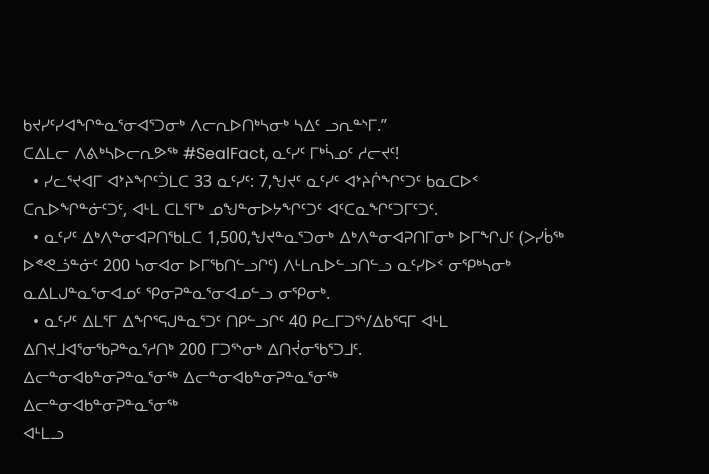ᑲᔪᓯᑦᓯᐊᖏᓐᓇᕐᓂᐊᕐᑐᓂᒃ ᐱᓕᕆᐅᑎᒃᓴᓂᒃ ᓴᐃᑦ ᓗᕆᓐᔅᒥ.”
ᑕᐃᒪᓕ ᐱᕕᒃᓴᐅᓕᕆᕗᖅ #SealFact, ᓇᑦᓯᑦ ᒥᒃᓵᓄᑦ ᓱᓕᔪᑦ!
  • ᓯᓚᕐᔪᐊᒥ ᐊᔾᔨᖏᑦᑑᒪᑕ 33 ᓇᑦᓯᑦ: 7,ᖑᔪᑦ ᓇᑦᓯᑦ ᐊᔾᔨᒌᖏᑦᑐᑦ ᑲᓇᑕᐅᑉ ᑕᕆᐅᖏᓐᓃᑦᑐᑦ, ᐊᒻᒪ ᑕᒪᕐᒥᒃ ᓄᖑᓐᓂᐅᔭᖏᑦᑐᑦ ᐊᑦᑕᓇᖏᑦᑐᒥᑦᑐᑦ.
  • ᓇᑦᓯᑦ ᐃᒃᐱᓐᓂᐊᕈᑎᖃᒪᑕ 1,500,ᖑᔪᓐᓇᕐᑐᓂᒃ ᐃᒃᐱᓐᓂᐊᕈᑎᒥᓂᒃ ᐅᒥᖏᒍᑦ (ᐳᓯᑳᖅ ᐅᕝᕙᓘᓐᓃᑦ 200 ᓴᓂᐊᓂ ᐅᒥᖃᑎᓪᓗᒋᑦ) ᐱᒻᒪᕆᐅᓪᓗᑎᓪᓗ ᓇᑦᓯᐅᑉ ᓂᕿᒃᓴᓂᒃ ᓇᐃᒪᒍᓐᓇᕐᓂᐊᓄᑦ ᕿᓂᕈᓐᓇᕐᓂᐊᓄᓪᓗ ᓂᕿᓂᒃ.
  • ᓇᑦᓯᑦ ᐃᒪᕐᒥ ᐃᖏᕐᕋᒍᓐᓇᕐᑐᑦ ᑎᑭᓪᓗᒋᑦ 40 ᑭᓚᒥᑐᕐᔅ/ᐃᑲᕐᕋᒥ ᐊᒻᒪ ᐃᑎᔪᒧᐊᕐᓂᖃᕈᓐᓇᕐᓱᑎᒃ 200 ᒥᑐᕐᔅᓂᒃ ᐃᑎᔫᓂᖃᕐᑐᒧᑦ.
ᐃᓕᓐᓂᐊᑲᓐᓂᕈᓐᓇᕐᓂᖅ ᐃᓕᓐᓂᐊᑲᓐᓂᕈᓐᓇᕐᓂᖅ
ᐃᓕᓐᓂᐊᑲᓐᓂᕈᓐᓇᕐᓂᖅ
ᐊᒻᒪᓗ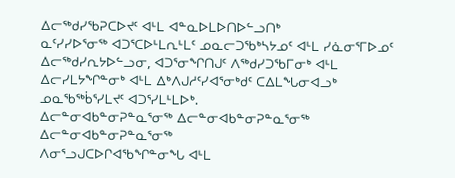ᐃᓕᖅᑯᓯᖃᕈᑕᐅᔪᑦ ᐊᒻᒪ ᐊᓐᓇᐅᒪᐅᑎᐅᓪᓗᑎᒃ
ᓇᑦᓯᓯᐅᕐᓂᖅ ᐊᑐᕐᑕᐅᒻᒪᕆᒻᒪᑦ ᓄᓇᓕᑐᖃᒃᓴᔭᓄᑦ ᐊᒻᒪ ᓯᓈᓂᕐᒥᐅᓄᑦ ᐃᓕᖅᑯᓯᕆᔭᐅᓪᓗᓂ, ᐊᑐᕐᓂᖏᑎᒍᑦ ᐱᖅᑯᓯᑐᖃᒥᓂᒃ ᐊᒻᒪ ᐃᓕᓯᒪᔭᖏᓐᓂᒃ ᐊᒻᒪ ᐃᒃᐱᒍᓱᑦᓯᐊᕐᓂᒃᑯᑦ ᑕᐃᒪᖓᓂᐊᓗᒃ ᓄᓇᖃᖅᑳᕐᓯᒪᔪᑦ ᐊᑐᕐᓯᒪᒻᒪᐅᒃ.
ᐃᓕᓐᓂᐊᑲᓐᓂᕈᓐᓇᕐᓂᖅ ᐃᓕᓐᓂᐊᑲᓐᓂᕈᓐᓇᕐᓂᖅ
ᐃᓕᓐᓂᐊᑲᓐᓂᕈᓐᓇᕐᓂᖅ
ᐱᓂᕐᓗᒍᑕᐅᒋᐊᖃᖏᓐᓂᖓ ᐊᒻᒪ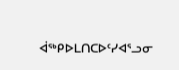ᐋᖅᑭᐅᒪᑎᑕᐅᑦᓯᐊᕐᓗᓂ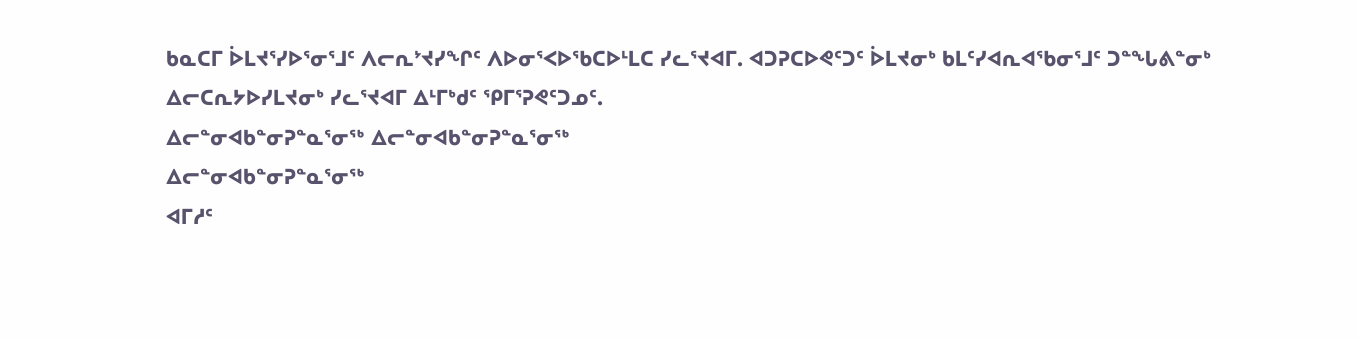ᑲᓇᑕᒥ ᐆᒪᔪᕐᓯᐅᕐᓂᕐᒧᑦ ᐱᓕᕆᔾᔪᓯᖏᑦ ᐱᐅᓂᕐᐸᐅᖃᑕᐅᒻᒪᑕ ᓯᓚᕐᔪᐊᒥ. ᐊᑐᕈᑕᐅᕙᑦᑐᑦ ᐆᒪᔪᓂᒃ ᑲᒪᑦᓯᐊᕆᐊᖃᓂᕐᒧᑦ ᑐᓐᖓᕕᓐᓂᒃ ᐃᓕᑕᕆᔭᐅᓯᒪᔪᓂᒃ ᓯᓚᕐᔪᐊᒥ ᐃᒻᒥᒃᑯᑦ ᕿᒥᕐᕈᕙᑦᑐᓄᑦ.
ᐃᓕᓐᓂᐊᑲᓐᓂᕈᓐᓇᕐᓂᖅ ᐃᓕᓐᓂᐊᑲᓐᓂᕈᓐᓇᕐᓂᖅ
ᐃᓕᓐᓂᐊᑲᓐᓂᕈᓐᓇᕐᓂᖅ
ᐊᒥᓱᑦ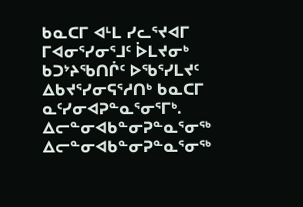ᑲᓇᑕᒥ ᐊᒻᒪ ᓯᓚᕐᔪᐊᒥ ᒥᐊᓂᕐᓯᓂᕐᒧᑦ ᐆᒪᔪᓂᒃ ᑲᑐᔾᔨᖃᑎᒌᑦ ᐅᖃᕐᓯᒪᔪᑦ ᐃᑲᔪᕐᓯᓂᕋᕐᓱᑎᒃ ᑲᓇᑕᒥ ᓇᑦᓯᓂᐊᕈᓐᓇᕐᓂᕐᒥᒃ.
ᐃᓕᓐᓂᐊᑲᓐᓂᕈᓐᓇᕐᓂᖅ ᐃᓕᓐᓂᐊᑲᓐᓂᕈᓐᓇᕐᓂᖅ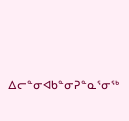ᐃᓕᓐᓂᐊᑲᓐᓂᕈᓐᓇᕐᓂᖅ